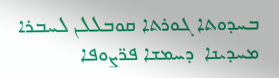ܒܚܕܘܬܐ ܓܘܪܬܐ ܩܘܒܠܠܢ ܠܚܒܪܐ ܡܚܕܝܢܐ  ܕܚܡܫܐ ܦܪ̈ܨܘܦܐ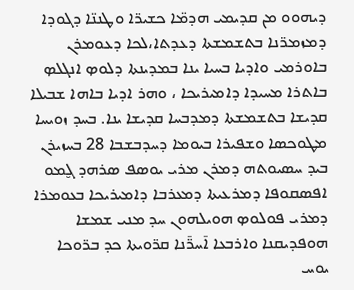ܕܝܗܘܘ ܡܢ ܩܕܝܡܝ ܗܕܡ̈ܐ ܟܫܝܪ̈ܐ ܘܛܢܢ̈ܐ ܕܓܘܕܐ ܕܡܙܡܪ̈ܢܐ ܒܬܫܡܫܬܐ ܕܥܕܬܐ،ܠܟܐ ܕܥܘܡܪܢ ܒܐܘܪܡܝ ܘܐܕܝܐ ܒܚܝܐ ܝܢܐ ܒܡܕܝܢܬܐ ܕܠܘܤ ܐܢܓܠܤ ܒܐܬܪܐ ܡܚܝܕܐ ܕܐܡܝܪܝܟܐ ، ܘܗܪ ܐܕܝܐ ܒܐܗܐ ܫܒܝܠܐ ܩܕܝܫܐ ܒܬܫܡܫܬܐ ܕܡܕܒܚܐ ܩܕܝܫܐ ܝܢܐ. ܒܚܕ ܙܘܝܚܐ ܡܛܘܟܣܐ ܘܫܦܝܪܐ ܒܝܘܡܐ ܕܚܕܒܫܒܐ 28 ܒܚܙܝܪܢ ܒܝܕ ܚܣܝܘܬܗ ܕܡܪܢ ܡܪܝ ܝܘܣܦ ܣܪܗܕ ܓ̮ܡܘ ܐܦܣܩܘܦܐ ܕܡܪܥܝܬܐ ܕܡܥܪܒܐ ܕܐܡܝܪܝܟܐ ܒܥܘܡܪܐ ܕܡܪܝ ܦܘܠܘܤ ܗܘܝܠܗܘܢ ܚܕ ܡܢܝ ܫܡܫܐ ܗܘܦܕܝܩܢܐ ܘܐܪܒܥܐ ܐ̄ܚܪ̄̈ܢܐ ܩܪ̈ܘܝܬܐ ܟܕ ܒܪ̈ܘܟܐ ܝܘܚ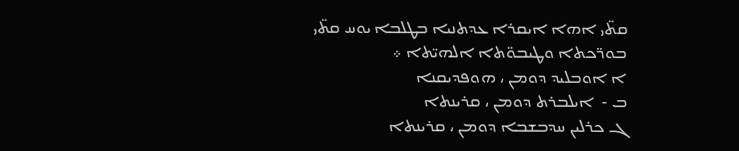ܩܬ̈ܝ ܐܗܐ ܐܝܩܪܐ ܥܕܬܢܝܐ ܒܛܠܒܐ ܝܘܚ ܩܬ̈ܝ ܒܘܪ̈ܟܬܐ ܘܛܝܒܘ̈ܬܐ ܐܠܗܝ̈ܬܐ ܀
ܐ ܐܘܒܠܝܕ ܕܘܡܢ ، ܗܘܦܕܝܩܢܐ
ܒ -  ܐܝܠܒܪܬ ܕܘܡܢ ، ܩܪܝܢܬܐ
ܓ ܟܪܠܝܢ ܚܕܒܫܒܐ ܕܘܡܢ ، ܩܪܝܢܬܐ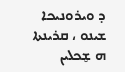ܕ ܘܝܪܘܢܝܟܐ ܫܝܢܘ ، ܩܪܝܢܬܐ
ܗ ܫ̮ܟܠܝܢ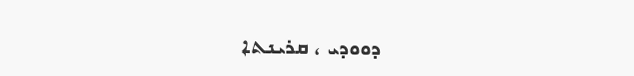ܕܘܘܕܝ ، ܩܪܝܢܬܐ